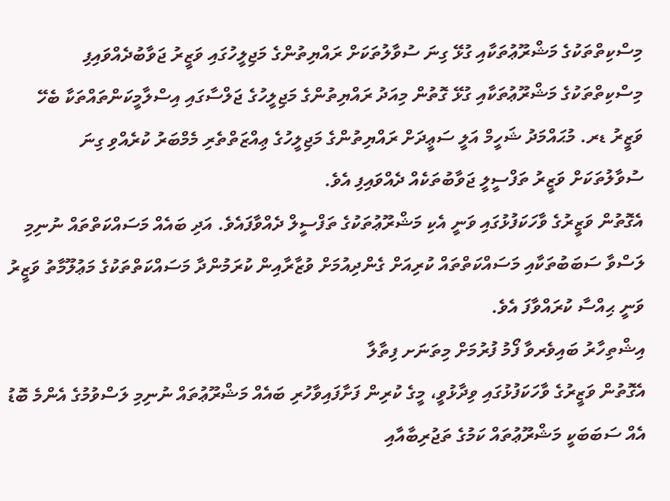މިސްކިތްތަކުގެ މަޝްރޫޢުތަކާއި ގުޅޭ ގިނަ ސުވާލުތަކަށް ރައްޔިތުންގެ މަޖިލީހުގައި ވަޒީރު ޖަވާބުދެއްވައިފި
މިސްކިތްތަކުގެ މަޝްރޫޢުތަކާއި ގުޅޭ ގޮތުން މިއަދު ރައްޔިތުންގެ މަޖިލީހުގެ ޖަލްސާގައި އިސްލާމީކަންތައްތަކާ ބެހޭ ވަޒީރު ޑރ. މުޙައްމަދު ޝަހީމް އަލީ ސަޢީދަށް ރައްޔިތުންގެ މަޖިލީހުގެ ޢިއްޒަތްތެރި މެމްބަރު ކުރެއްވި ގިނަ ސުވާލުތަކަށް ވަޒީރު ތަފްސީލީ ޖަވާބުތަކެއް ދެއްވައިފި އެވެ.
އެގޮތުން ވަޒީރުގެ ވާހަކަފުޅުގައި ވަނީ އެކި މަޝްރޫޢުތަކުގެ ތަފްސީލް ދެއްވާފައެވެ. އަދި ބައެއް މަސައްކަތްތައް ނުނިމި ލަސްވާ ސަބަބުތަކާއި މަސައްކަތްތައް ކުރިއަށް ގެންދިއުމަށް ވުޒާރާއިން ކުރަމުންދާ މަސައްކަތްތަކުގެ މަޢުލޫމާތު ވަޒީރު ވަނީ ޙިއްސާ ކުރައްވާފަ އެވެ.
އިޝްތިހާރު ބައިވެރވާ ފޯމު ފުރުމަށް މިތަނަށ ފިތާލާ
އެގޮތުން ވަޒީރުގެ ވާހަކަފުޅުގައި ވިދާޅުވީ، މީގެ ކުރިން ފަށާފައިވާހުރި ބައެއް މަޝްރޫޢުތައް ނުނިމި ލަސްވުމުގެ އެންމެ ބޮޑު އެއް ސަބަބަކީ މަޝްރޫޢުތައް ކަމުގެ ތަޖުރިބާއާއި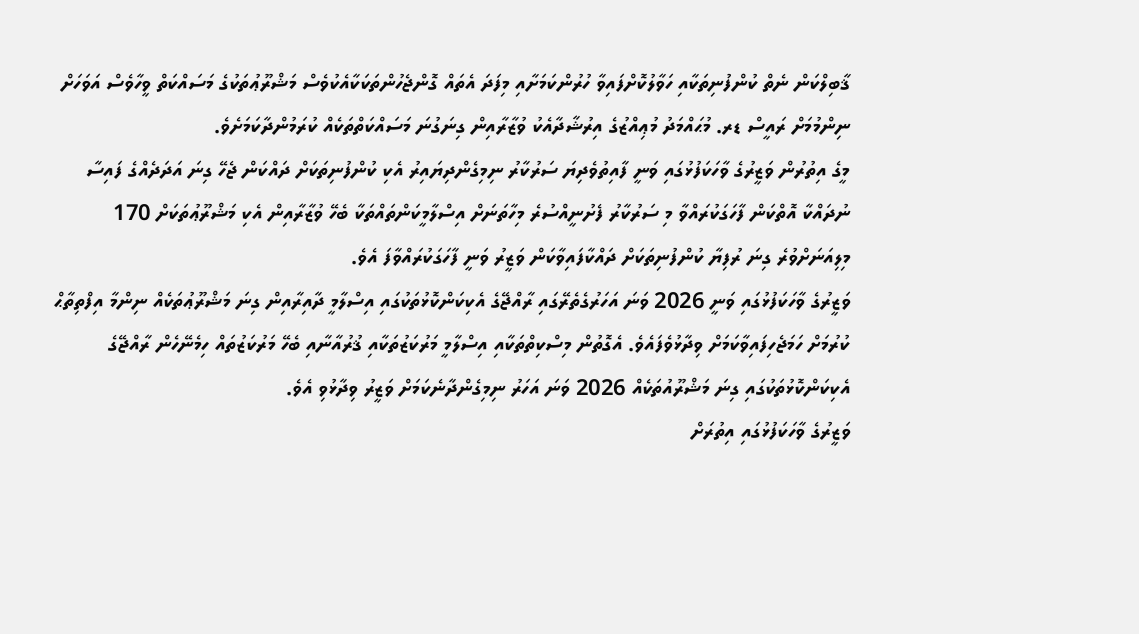ޤާބިލްކަން ނެތް ކުންފުނިތަކާއި ހަވާލުކޮށްފައިވާ ހުރުންކަމަށާއި މިފަދަ އެތައް ގޮންޖެހުންތަކަކާއެކުވެސް މަޝްރޫޢުތަކުގެ މަސައްކަތް ވީހާވެސް އަވަހަށް ނިންމުމަށް ރައީސް ޑރ. މުޙައްމަދު މުޢިއްޒުގެ އިރުޝާދާއެކު ވުޒާރާއިން ގިނަގުނަ މަސައްކަތްތަކެއް ކުރަމުންދާކަމަށެވެ.
މީގެ އިތުރުން ވަޒީރުގެ ވާހަކަފުޅުގައި ވަނީ ފާއިތުވެދިޔަ ސަރުކާރު ނިމިގެންދިޔައިރު އެކި ކުންފުނިތަކަށް ދައްކަން ޖެހޭ ގިނަ އަދަދެއްގެ ފައިސާ ނުދައްކާ އޮތްކަން ފާހަގަކުރައްވާ މި ސަރުކާރު ފެށުނީއްސުރެ މިހާތަނަށް އިސްލާމީކަންތައްތަކާ ބެހޭ ވުޒާރާއިން އެކި މަޝްރޫޢުތަކަށް 170 މިލިއަނަށްވުރެ ގިނަ ރުފިޔާ ކުންފުނިތަކަށް ދައްކާފައިވާކަން ވަޒީރު ވަނީ ފާހަގަކުރައްވާފަ އެވެ.
ވަޒީރުގެ ވާހަކަފުޅުގައި ވަނީ 2026 ވަނަ އަހަރުގެތެރޭގައި ރާއްޖޭގެ އެކިކަންކޮޅުތަކުގައި އިސްލާމީ ދާއިރާއިން ގިނަ މަޝްރޫޢުތަކެއް ނިންމާ އިފްތިތާޙް ކުރުމަށް ހަމަޖެހިފައިވާކަމަށް ވިދާޅުވެފައެވެ. އެގޮތުން މިސްކިތްތަކާއި އިސްލާމީ މަރުކަޒުތަކާއި ޤުރުއާނާއި ބެހޭ މަރުކަޒުތައް ހިމެނޭހެން ރާއްޖޭގެ އެކިކަންކޮޅުތަކުގައި ގިނަ މަޝްރޫއުތަކެއް 2026 ވަނަ އަހަރު ނިމިގެންދާނެކަމަށް ވަޒީރު ވިދާޅުވި އެވެ.
ވަޒީރުގެ ވާހަކަފުޅުގައި އިތުރަށް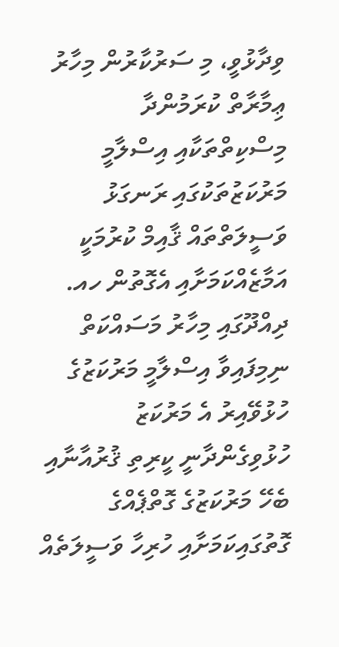ވިދާޅުވީ، މި ސަރުކާރުން މިހާރު ޢިމާރާތް ކުރަމުންދާ މިސްކިތްތަކާއި އިސްލާމީ މަރުކަޒުތަކުގައި ރަނގަޅު ވަސީލަތްތައް ޤާއިމް ކުރުމަކީ އަމާޒެއްކަމަށާއި އެގޮތުން ހއ. ދިއްދޫގައި މިހާރު މަސައްކަތް ނިމިފައިވާ އިސްލާމީ މަރުކަޒުގެ ހުޅުވޭއިރު އެ މަރުކަޒު ހުޅުވިގެންދާނީ ކީރިތި ޤުރުއާނާއި ބެހޭ މަރުކަޒުގެ ގޮތްޕެއްގެ ގޮތުގައިކަމަށާއި ހުރިހާ ވަސީލަތެއް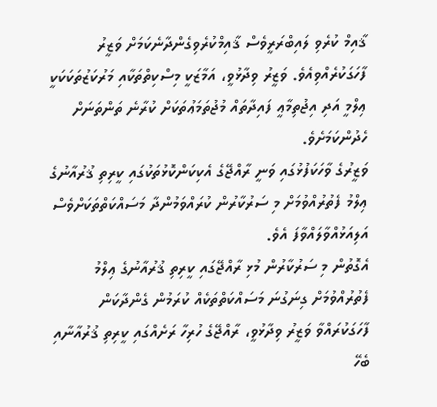ޤާއިމް ކުރެވި ލައިބްރަރީވެސް ޤާއިމްކުރެވިގެންދާނެކަމަށް ވަޒީރު ފާހަގަކުރެއްވިއެވެ. ވަޒީރު ވިދާޅުވީ، އަމާޒަކީ މިސްކިތްތަކާއި މަރުކަޒުތަކަކަކީ ޢިލްމީ އަދި އިޖުތިމާޢީ ފައިދާތައް މުޖުތަމަޢުތަކަށް ކުރާނެ ތަންތަނަށް ހެދުންކަމަށެވެ.
ވަޒީރުގެ ވާހަކަފުޅުގައި ވަނީ ރާއްޖޭގެ އެކިކަންކޮޅުތަކުގައި ކީރިތި ޤުރުއާނުގެ ޢިލްމު ފެތުރުއްވުމަށް މި ސަރުކާރުން ކުރައްވަމުންދާ މަސައްކަތްތަކަށްވެސް އަލިއަޅުއްވާލައްވާފަ އެވެ.
އެގޮތުން މި ސަރުކާރުން މުޅި ރާއްޖޭގައި ކީރިތި ޤުރުއާނުގެ ޢިލްމު ފެތުރުއްވުމަށް ގިނަގުނަ މަސައްކަތްތަކެއް ކުރަމުން ގެންދާކަން ފާހަގަކުރައްވާ ވަޒީރު ވިދާޅުވީ، ރާއްޖޭގެ ހުރިހާ ރަށެއްގައި ކީރިތި ޤުރުއާނާއި ބެހޭ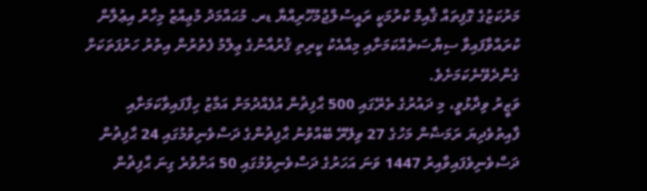މަރުކަޒުގެ ގޮފިތައް ޤާއިމް ކުރުމަކީ ރައީސުލްޖުމުހޫރިއްޔާ ޑރ. މުޙައްމަދު މުޢިއްޒު މިހާރު އިޢުލާން ކުރައްވާފައިވާ ސިޔާސަތެއްކަމަށާއި މިއާއެކު ކީރިތި ޤުރުއާނުގެ ޢިލްމު ފެތުރުން އިތުރު ހަރުފަތަކަށް ގެންދެވޭނެކަމަށެވެ.
ވަޒީރު ވިދާޅުވީ، މި ދައުރުގެ ތެރޭގައި 500 ޙާފިޡުން އުފެއްދުމަށް އަމާޒު ހިފާފައިވާކަމަށާއި ފާއިތުވެދިޔަ ރަމަޟާން މަހުގެ 27 ވިލޭރޭ ބޭއްވުނު ޙާފިޡުންގެ ދަސްވެނިވުމުގައި 24 ޙާފިޡުން ދަސްވެނިވެފައިވާއިރު 1447 ވަނަ އަހަރުގެ ދަސްވެނިވުމުގައި 50 އަށްވުރެ ގިނަ ޙާފިޡުން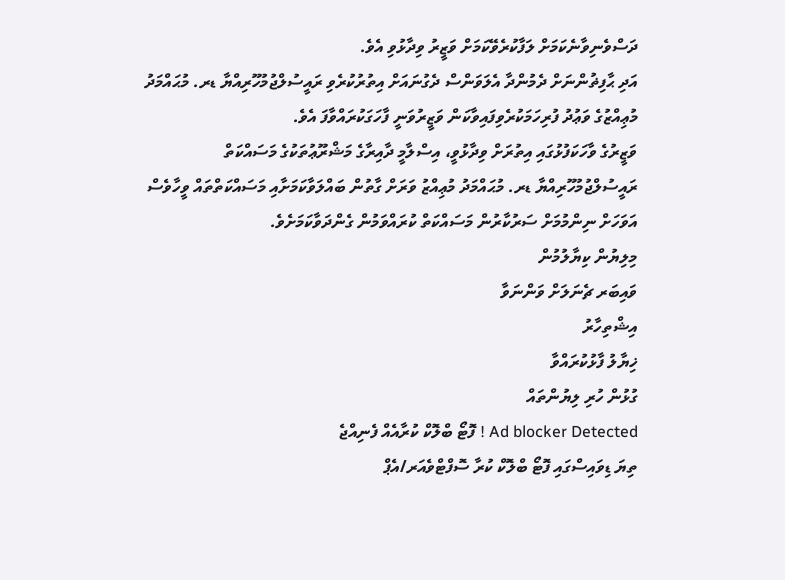ދަސްވެނިވާނެކަމަށް ލަފާކުރެވޭކަމަށް ވަޒީރު ވިދާޅުވި އެވެ.
އަދި ޙާފިޡުންނަށް ދެމުންދާ އެލަވަންސް ދެގުނައަށް އިތުރުކުރެވި ރައީސުލްޖުމުހޫރިއްޔާ ޑރ. މުޙައްމަދު މުޢިއްޒުގެ ވަޢުދު ފުރިހަމަކުރެވިފައިވާކަން ވަޒީރުވަނީ ފާހަގަކުރައްވާފަ އެވެ.
ވަޒީރުގެ ވާހަކަފުޅުގައި އިތުރަށް ވިދާޅުވީ، އިސްލާމީ ދާއިރާގެ މަޝްރޫޢުތަކުގެ މަސައްކަތް ރައީސުލްޖުމުހޫރިއްޔާ ޑރ. މުޙައްމަދު މުޢިއްޒު ވަރަށް ގާތުން ބައްލަވާކަމަށާއި މަސައްކަތްތައް ވީހާވެސް އަވަހަށް ނިންމުމަށް ސަރުކާރުން މަސައްކަތް ކުރައްވަމުން ގެންދަވާކަމަށެވެ.
މިލިޔުން ކިޔާލުމުން
ވައިބަރ ޗެނަލަށް ވަންނަވާ
އިޝްތިހާރު
ޚިޔާލު ފާޅުކުރައްވާ
ގުޅުން ހުރި ލިޔުންތައް
Ad blocker Detected ! ފޮޓޯ ބްލޮކް ކުރާއެއް ފެނިއްޖެ
ތިޔަ ޑިވައިސްގައި ފޮޓޯ ބްލޮކް ކުރާ ސޮފްޓްވެއަރ/އެޕް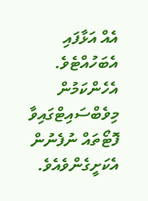އެއް އަޅާފައި އެބަހުއްޓެވެ. އެހެންކަމުން މިވެބްސައިޓްގައިވާ ފޮޓޯތައް ނުފެނުން އެކަށީގެންވެއެވެ.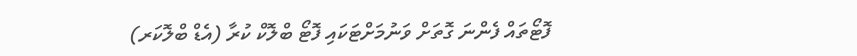ފޮޓޯތައް ފެންނަ ގޮތަށް ވަނުމަށްޓަކައި ފޮޓޯ ބްލޮކް ކުރާ (އެޑް ބްލޮކަރ)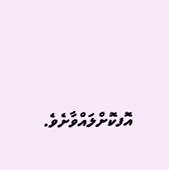އޮފކޮށްލައްވާށެވެ.